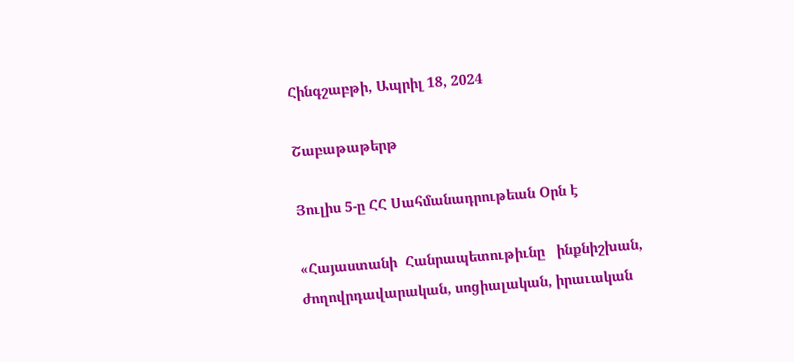Հինգշաբթի, Ապրիլ 18, 2024

Շաբաթաթերթ

Յուլիս 5-ը ՀՀ Սահմանադրութեան Օրն է

«Հայաստանի  Հանրապետութիւնը   ինքնիշխան, ժողովրդավարական, սոցիալական, իրաւական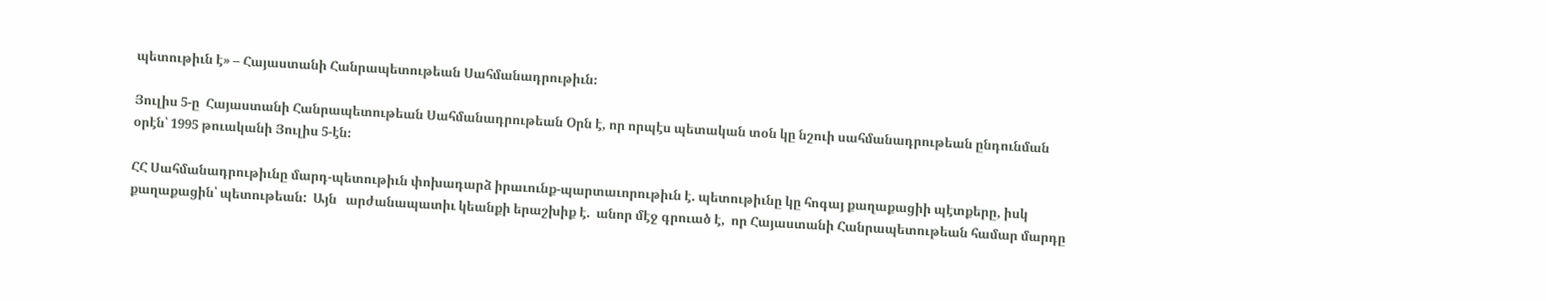պետութիւն է» – Հայաստանի Հանրապետութեան Սահմանադրութիւն։

Յուլիս 5-ը  Հայաստանի Հանրապետութեան Սահմանադրութեան Օրն է, որ որպէս պետական տօն կը նշուի սահմանադրութեան ընդունման օրէն՝ 1995 թուականի Յուլիս 5-էն։

ՀՀ Սահմանադրութիւնը մարդ-պետութիւն փոխադարձ իրաւունք-պարտաւորութիւն է. պետութիւնը կը հոգայ քաղաքացիի պէտքերը, իսկ քաղաքացին՝ պետութեան:  Այն   արժանապատիւ կեանքի երաշխիք է.  անոր մէջ գրուած է,  որ Հայաստանի Հանրապետութեան համար մարդը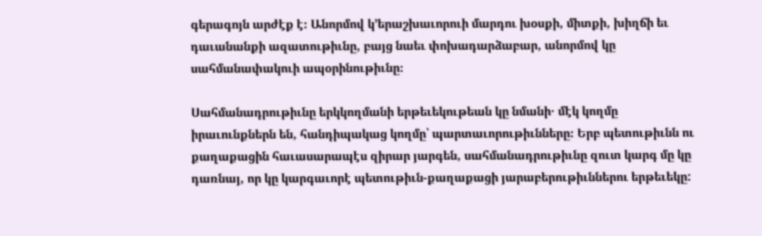գերագոյն արժէք է։ Անորմով կ’երաշխաւորուի մարդու խօսքի, միտքի, խիղճի եւ դաւանանքի ազատութիւնը, բայց նաեւ փոխադարձաբար, անորմով կը սահմանափակուի ապօրինութիւնը։

Սահմանադրութիւնը երկկողմանի երթեւեկութեան կը նմանի․ մէկ կողմը իրաւունքներն են, հանդիպակաց կողմը՝ պարտաւորութիւնները։ Երբ պետութիւնն ու  քաղաքացին հաւասարապէս զիրար յարգեն, սահմանադրութիւնը զուտ կարգ մը կը դառնայ, որ կը կարգաւորէ պետութիւն-քաղաքացի յարաբերութիւններու երթեւեկը: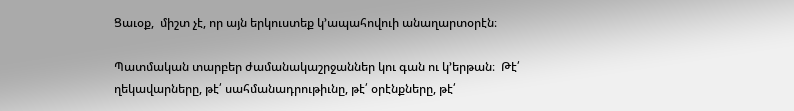Ցաւօք,  միշտ չէ, որ այն երկուստեք կ’ապահովուի անաղարտօրէն։

Պատմական տարբեր ժամանակաշրջաններ կու գան ու կ’երթան։  Թէ՛ ղեկավարները, թէ՛ սահմանադրութիւնը, թէ՛ օրէնքները, թէ՛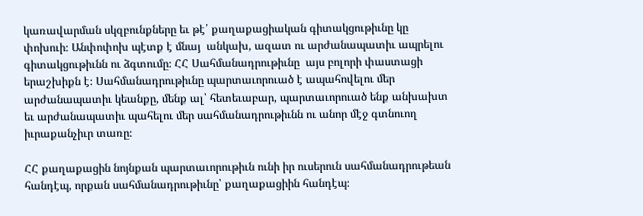կառավարման սկզբունքները եւ թէ՛ քաղաքացիական գիտակցութիւնը կը փոխուի։ Անփոփոխ պէտք է մնայ  անկախ, ազատ ու արժանապատիւ ապրելու գիտակցութիւնն ու ձգտումը։ ՀՀ Սահմանադրութիւնը  այս բոլորի փաստացի երաշխիքն է։ Սահմանադրութիւնը պարտաւորուած է ապահովելու մեր արժանապատիւ կեանքը, մենք ալ՝ հետեւաբար, պարտաւորուած ենք անխախտ եւ արժանապատիւ պահելու մեր սահմանադրութիւնն ու անոր մէջ գտնուող իւրաքանչիւր տառը։

ՀՀ քաղաքացին նոյնքան պարտաւորութիւն ունի իր ուսերուն սահմանադրութեան հանդէպ, որքան սահմանադրութիւնը՝ քաղաքացիին հանդէպ։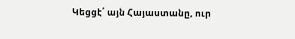Կեցցէ՛ այն Հայաստանը, ուր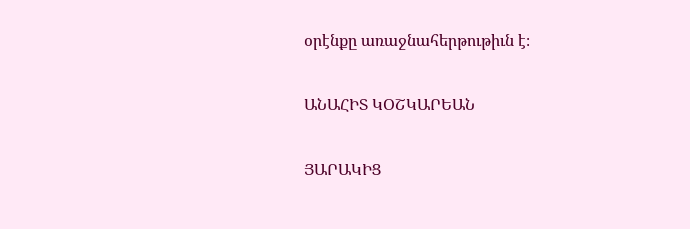օրէնքը առաջնահերթութիւն է։

ԱՆԱՀԻՏ ԿՕՇԿԱՐԵԱՆ

ՅԱՐԱԿԻՑ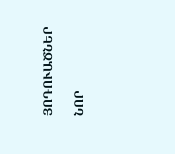ՅՈԴՈՒԱԾՆԵՐ

ՆՈՐ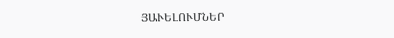ՅԱՒԵԼՈՒՄՆԵՐ